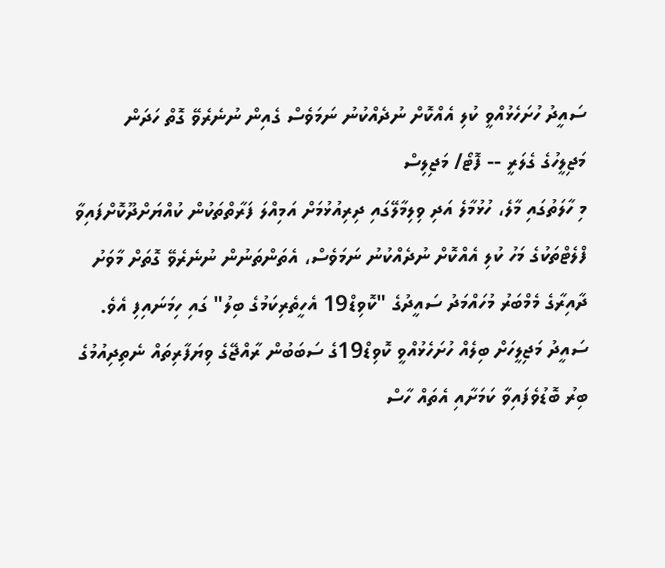ސައީދު ހުށަހެޅުއްވީ ކުލި އެއްކޮށް ނުދެއްކުނު ނަމަވެސް ގެއިން ނުނެރެވޭ ގޮތް ހަދަން
މަޖިލީހުގެ ގެލަރީ -- ފޮޓޯ/ މަޖިލިސް
މި ހާލަތުގައި މާލެ، ހުޅުމާލެ އަދި ވިލިމާލޭގައި ދިރިއުޅުމަށް އަމިއްލަ ފަރާތްތަކުން ކުއްޔަށްދޫކޮށްފައިވާ ފްލެޓްތަކުގެ މަހު ކުލި އެއްކޮށް ނުދެއްކުނު ނަމަވެސް، އެތަންތަނުން ނުނެރެވޭ ގޮތަށް މާވަށު ދާއިރާގެ މެމްބަރު މުހައްމަދު ސައީދުގެ "ކޮވިޑް19 އެހީތެރިކަމުގެ ބިލު" ގައި ހިމަނައިފި އެވެ.
ސައީދު މަޖިލީހަށް ބިލެއް ހުށަހެޅުއްވީ ކޮވިޑް19ގެ ސަބަބުން ރާއްޖޭގެ ވިޔަފާރިތައް ނެތިދިއުމުގެ ބިރު ބޮޑުވެފައިވާ ކަމަށާއި އެތައް ހާސް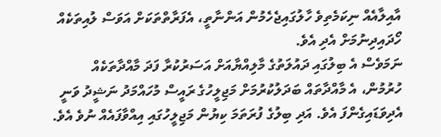އާއިލާއެއް ނިކަމެތިވެ ހާލުގައިޖެހެމުން އަންނާތީ، އެފަރާތްތަކަށް އަވަސް ލުއިތަކެއް ހޯދައިދިނުމަށް އެދި އެވެ.
ނަމަވެސް އެ ބިލުގައި ދައުލަތުގެ މާލިއްޔާއަށް އަސަރުކުރާ ފަދަ މާއްދާތަކެއް ހުރުމުން، އެ މާއްދާތައް ބަދަލުކުރުމަށް މަޖިލީހުގެ ރައީސް މުހައްމަދު ނަޝީދު ވަނީ އެދިވަޑައިގެންފަ އެވެ. އަދި ބިލުގެ ފުރަތަމަ ކިޔުން މަޖިލީހުގައި އިއްވާފައެއް ނުވެ އެވެ.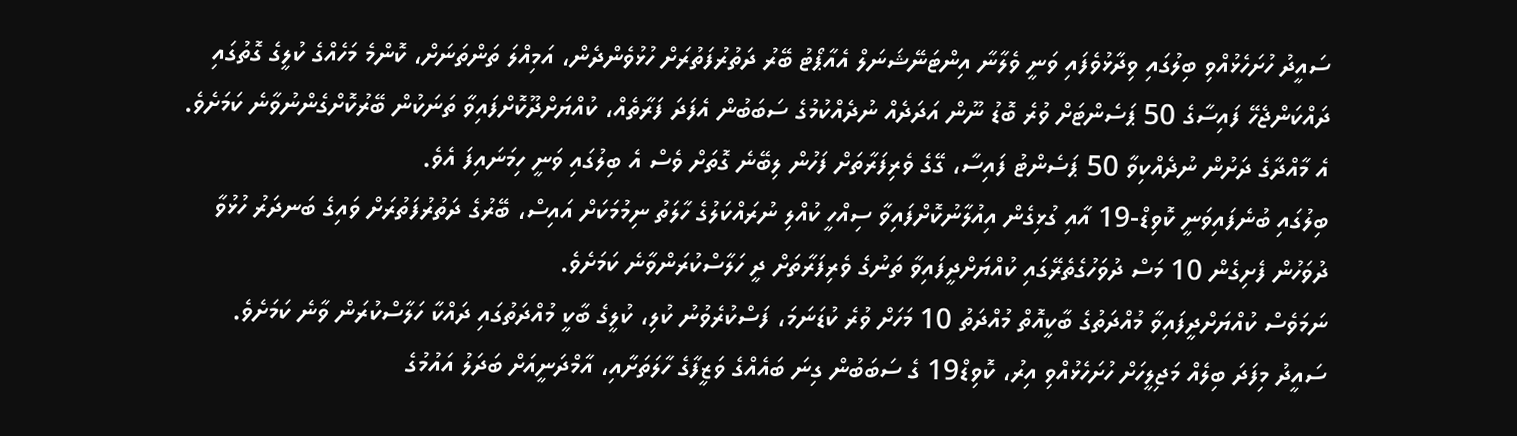ސައީދު ހުށަހެޅުއްވި ބިލުގައި ވިދާޅުވެފައި ވަނީ ވެލާނާ އިންޓަނޭޝަނަލް އެއާޕޯޓު ބޭރު ދަތުރުފަތުރަށް ހުޅުވެންދެން، އަމިއްލަ ތަންތަނަށް، ކޮންމެ މަހެއްގެ ކުލީގެ ގޮތުގައި ދައްކަންޖެހޭ ފައިސާގެ 50 ޕަސެންޓަށް ވުރެ ބޮޑު ނޫން އަދަދެއް ނުދެއްކުމުގެ ސަބަބުން އެފަދަ ފަރާތެއް، ކުއްޔަށްދޫކޮށްފައިވާ ތަނަކުން ބޭރުކޮށްގެންނުވާނެ ކަމަށެވެ.
އެ މާއްދާގެ ދަށުން ނުދެއްކިވާ 50 ޕަސެންޓު ފައިސާ، ގޭގެ ވެރިފަރާތަށް ފަހުން ލިބޭނެ ގޮތަށް ވެސް އެ ބިލުގައި ވަނީ ހިމަނައިފަ އެވެ.
ބިލުގައި ބުނެފައިވަނީ ކޮވިޑް-19 އާއި ގުޅިގެން އިއުލާނުކޮށްފައިވާ ސިއްހީ ކުއްލި ނުރައްކަލުގެ ހާލަތު ނިމުމަކަށް އައިސް، ބޭރުގެ ދަތުރުފަތުރަށް ވައިގެ ބަނދަރު ހުޅުވާ ދުވަހުން ފެށިގެން 10 މަސް ދުވަހުގެތެރޭގައި ކުއްޔަށްދީފައިވާ ތަނުގެ ވެރިފަރާތަށް ދީ ހަލާސްކުރަންވާނެ ކަމަށެވެ.
ނަމަވެސް ކުއްޔަށްދީފައިވާ މުއްދަތުގެ ބާކީއޮތް މުއްދަތު 10 މަހަށް ވުރެ ކުޑަނަމަ، ފަސްކުރެވުނު ކުލި، ކުލީގެ ބާކީ މުއްދަތުގައި ދައްކާ ހަލާސްކުރަން ވާނެ ކަމަށެވެ.
ސައީދު މިފަދަ ބިލެއް މަޖިލީހަށް ހުށަހެޅުއްވި އިރު، ކޮވިޑް19 ގެ ސަބަބުން ގިނަ ބައެއްގެ ވަޒީފާގެ ހާލަތަށާއި، އާމްދަނީއަށް ބަދަލު އައުމުގެ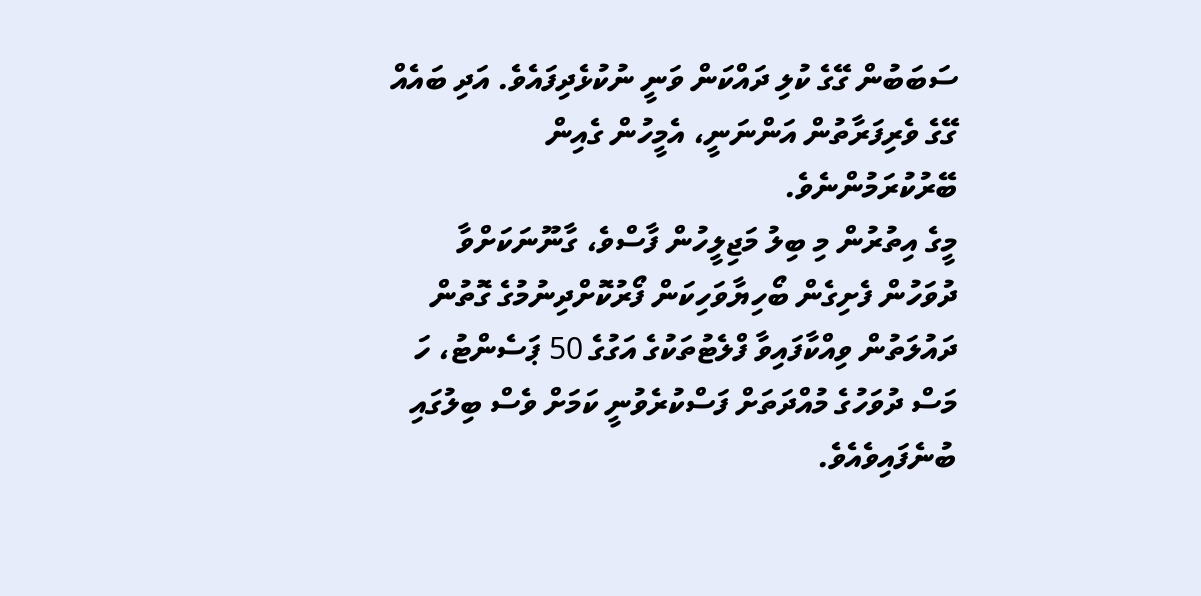ސަބަބުން ގޭގެ ކުލި ދައްކަން ވަނީ ނުކުޅެދިފައެވެ. އަދި ބައެއް ގޭގެ ވެރިފަރާތުން އަންނަނީ، އެމީހުން ގެއިން ބޭރުކުރަމުންނެވެ.
މީގެ އިތުރުން މި ބިލު މަޖިލީހުން ފާސްވެ، ގާނޫނަކަށްވާ ދުވަހުން ފެށިގެން ބޯހިޔާވަހިކަން ފޯރުކޮށްދިނުމުގެ ގޮތުން ދައުލަތުން ވިއްކާފައިވާ ފްލެޓުތަކުގެ އަގުގެ 50 ޕަސެންޓު، ހަ މަސް ދުވަހުގެ މުއްދަތަށް ފަސްކުރެވުނީ ކަމަށް ވެސް ބިލުގައި ބުނެފައިވެއެވެ.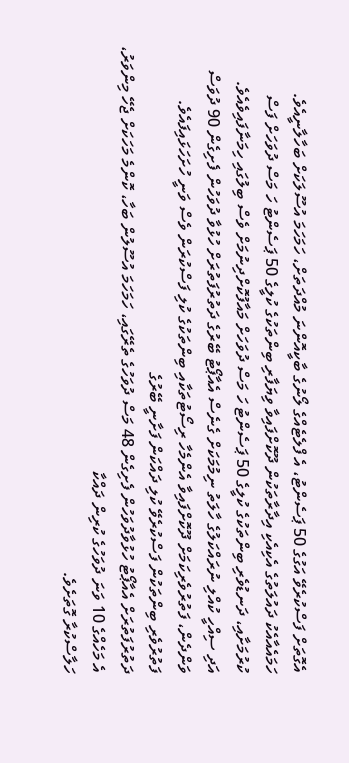އެގޮތަށް ފަސްކުރެވޭ އަގުގެ 50 ޕަސެންޓު، އެ ފްލެޓެއްގެ ލޯނުގެ ބާކީއޮންނަ މުއްދަތަށް، ހަމަހަމަ އުސޫލަކަށް ބަހާލާނީއެވެ.
ހަމައެއާއެކު ދައުލަތުގެ އެކިއެކި އިދާރާތަކުން ދޫކޮށްފައިވާ ވިޔަފާރި ބިންތަކުގެ ކުލީގެ 50 ޕަސެންޓު ހަ މަސް ދުވަހަށް ފަސް ކުރުމަށާއި، ދަނޑުވެރި ބިންތަކުގެ ކުލީގެ 50 ޕަސެންޓު ހަ މަސް ދުވަހަށް މައާފުކޮށްދިނުމަށް ވެސް ބިލުގައި ހިމަނާފައިވެއެވެ.
އަދި ސިއްހީ ކުއްލި ނުރައްކަލުގެ ހާލަތު ނިމުމަކަށް ގެނެސް އެއާޕޯޓު ބޭރުގެ ދަތުރުފަތުރަށް ހުޅުވާ ދުވަހުން ފެށިގެން 90 ދުވަސް ވަންދެން، ފަތުރުވެރިކަމަށް ދޫކޮށްފައިވާ އެންމެހާ ރިސޯޓުތަކާއި ބިންތަކުގެ ކުލި ފަސްކުރަން ވެސް ވަނީ ހުށަހަޅައިފައެވެ.
ފަތުރުވެރި ބިންތަކުން ފަސްކުރެވޭ ކުލި ދައްކަން ފަށާނީ ބޭރުގެ
ދަތުރުފަތުރަށް އެއާޕޯޓު ހުޅުވާދުވަހުން ފެށިގެން 48 މަސް ދުވަހުގެ ތެރޭގައި، ހަމަހަމަ އުސޫލުން ބަހާ، ކޮންމެ މަހަކަށް ޖެހޭ މިންވަރު، އެ މަހެއްގެ 10 ވަނަ ދުވަހުގެ ކުރިން ދައްކާ
ހަލާސްކުރާ ގޮތަށެވެ.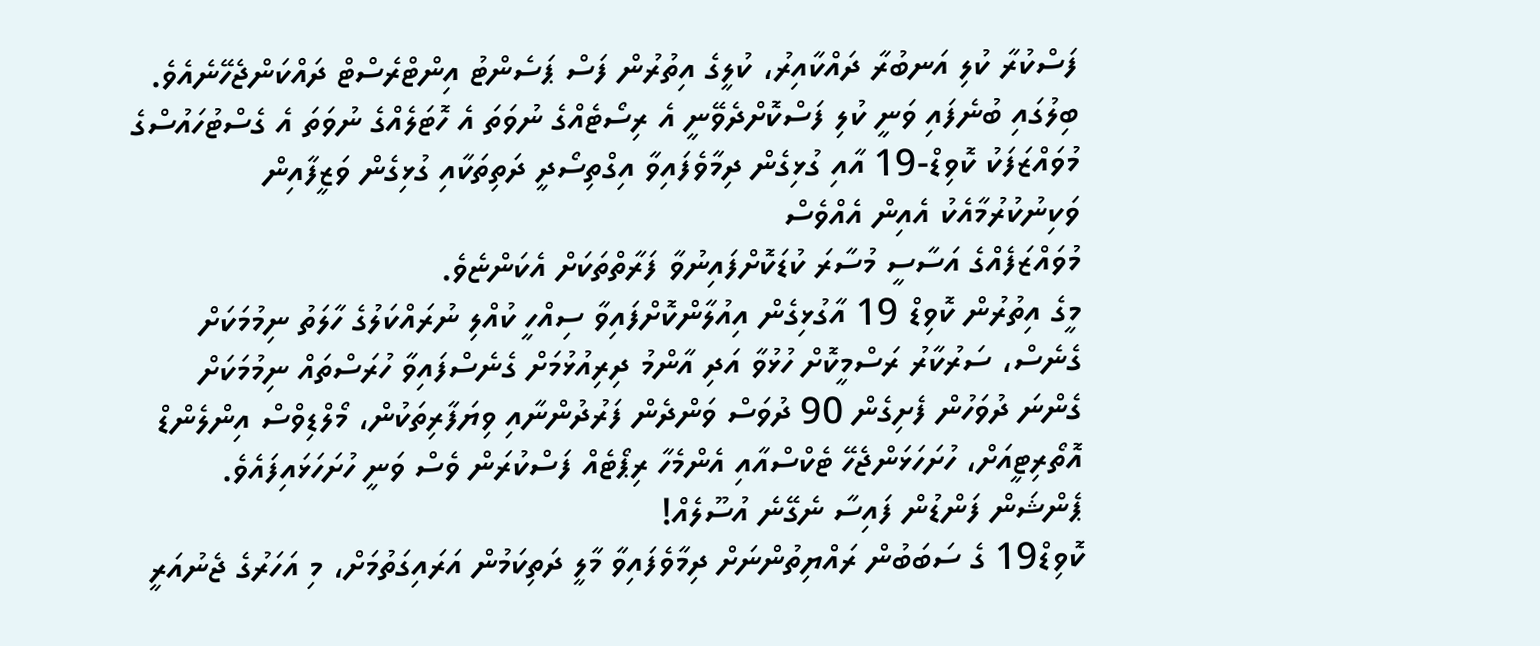ފަސްކުރާ ކުލި އަނބުރާ ދައްކާއިރު، ކުލީގެ އިތުރުން ފަސް ޕަސެންޓު އިންޓްރެސްޓް ދައްކަންޖެހޭނެއެވެ.
ބިލުގައި ބުނެފައި ވަނީ ކުލި ފަސްކޮށްދެވޭނީ އެ ރިސޯޓެއްގެ ނުވަތަ އެ ހޮޓަލެއްގެ ނުވަތަ އެ ގެސްޓުހައުސްގެ މުވައްޒަފަކު ކޮވިޑް-19 އާއި ގުޅިގެން ދިމާވެފައިވާ އިގްތިސޯދީ ދަތިތަކާއި ގުޅިގެން ވަޒީފާއިން ވަކިނުކުރުމާއެކު އެއިން އެއްވެސް
މުވައްޒަފެއްގެ އަސާސީ މުސާރަ ކުޑަކޮށްފައިނުވާ ފަރާތްތަކަށް އެކަންޏެވެ.
މީގެ އިތުރުން ކޮވިޑް 19 އާގުޅިގެން އިއުލާންކޮށްފައިވާ ސިއްހީ ކުއްލި ނުރައްކަލުގެ ހާލަތު ނިމުމަކަށް ގެނެސް، ސަރުކާރު ރަސްމީކޮށް ހުޅުވާ އަދި އާންމު ދިރިއުޅުމަށް ގެނެސްފައިވާ ހުރަސްތައް ނިމުމަކަށް ގެންނަ ދުވަހުން ފެށިގެން 90 ދުވަސް ވަންދެން ފަރުދުންނާއި ވިޔަފާރިތަކުން، މޯލްޑިވްސް އިންލެންޑް އޮތޯރިޓީއަށް، ހުށަހަޅަންޖެހޭ ޓެކްސްއާއި އެންމެހާ ރިޕޯޓެއް ފަސްކުރަން ވެސް ވަނީ ހުށަހަޅައިފައެވެ.
ޕެންޝަން ފަންޑުން ފައިސާ ނެގޭނެ އުސޫލެއް!
ކޮވިޑް19 ގެ ސަބަބުން ރައްޔިތުންނަށް ދިމާވެފައިވާ މާލީ ދަތިކަމުން އަރައިގަތުމަށް، މި އަހަރުގެ ޖެނުއަރީ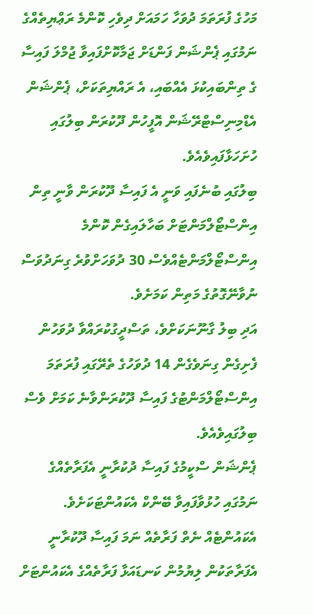މަހުގެ ފުރަތަމަ ދުވަހާ ހަމައަށް ދިވެހި ކޮންމެ ރަޢްޔިތެއްގެ ނަމުގައި ޕެންޝަން ފަންޑަށް ޖަމާކޮށްފައިވާ ޖުމްލަ ފައިސާ ގެ ތިންބައިކުޅަ އެއްބައި، އެ ރައްޔިތަކަށް، ޕެންޝަން އެޑްމިނިސްޓްރޭޝަން އޮފީހުން ދޫކުރަން ބިލުގައި ހުށަހަޅާފައިވެއެވެ.
ބިލުގައި ބުނެފައި ވަނީ އެ ފައިސާ ދޫކުރަން ވާނީ ތިން
އިންސްޓޯލްމަންޓަށް ބަހާލައިގެން ކޮންމެ އިންސްޓޯލްމަންޓެއްވެސް 30 ދުވަހަށްވުރެ ގިނަދުވަސް ނުވާނޭގޮތުގެ މަތިން ކަމަށެވެ.
އަދި ބިލު ގާނޫނަކަށްވެ، ތަސްދީގުކުރައްވާ ދުވަހުން ފެށިގެން ގިނަވެގެން 14 ދުވަހުގެ ތެރޭގައި ފުރަތަމަ އިންސްޓޯލްމަންޓުގެ ފައިސާ ދޫކުރަންވާނެ ކަމަށް ވެސް ބިލުގައިވެއެވެ.
ޕެންޝަން ސްކީމުގެ ފައިސާ ދުކުރާނީ އެފަރާތެއްގެ
ނަމުގައި ހުޅުވާފައިވާ ބޭންކް އެކައުންޓަކަށެވެ. އެކައުންޓެއް ނެތް ފަރާތެއް ނަމަ ފައިސާ ދޫކުރާނީ އެފަރާތަކުން ލިޔުމުން ކަނޑައަޅާ ފަރާތެއްގެ އެކައުންޓަށް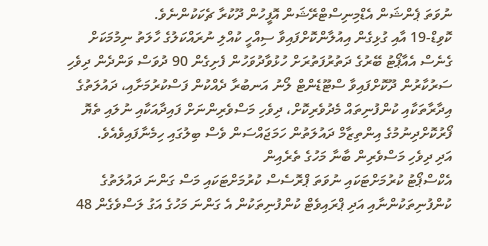ނުވަތަ ޕެންޝަން އެޑްމިނިސްޓްރޭޝަން އޮފީހުން ދޫކުރާ ޗެކަކުންނެވެ.
ކޮވިޑް-19 އާއި ގުޅިގެން އިއުލާންކޮށްފައިވާ ސިއްހީ ކުއްލި ނުރައްކަލުގެ ހާލަތު ނިމުމަކަށް ގެނެސް އެއާޕޯޓު ބޭރުގެ ދަތުރުފަތުރަށް ހުޅުވާދުވަހުން ފެށިގެން 90 ދުވަސް ވަންދެން ދިވެހި ސަރުކާރުން ދޫކޮށްފައިވާ ސްޓޫޑެންޓް ލޯނު އަނބުރާ ދެއްކުން ފަސްކުރުމަށާއި، ދައުލަތުގެ އިދާރާތަކާއި ކުންފުނިތައް މެދުވެރިކޮށް، ދިވެހި މަސްވެރިންނަށް ފައިދާއަކާއި ނުލައި ތެޔޮ ފޯރުކޮށްދިނުމުގެ އިންތިޒާމް ދައުލަތުން ހަމަޖައްސަން ވެސް ބިލުގައި ހިމެނާފައިވެއެވެ.
އަދި ދިވެހި މަސްވެރިން ބާނާ މަހުގެ ތެރެއިން
އެކްސްޕޯޓު ކުރުމަށްޓަކައި ނުވަތަ ޕްރޮސެސް ކުރުމަށްޓަކައި މަސް ގަންނަ ދައުލަތުގެ ކުންފުނިތަކުންނާއި އަދި ޕްރައިވެޓް ކުންފުނިތަކުން އެ ގަންނަ މަހުގެ އަގު ލަސްވެގެން 48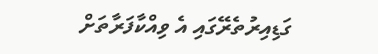ގަޑިއިރުތެރޭގައި އެ ވިއްކާފަރާތަށް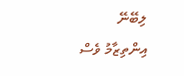ލިބޭނޭ އިންތިޒާމު ވެސް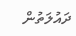ދައުލަތުން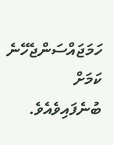ހަމަޖައްސަންޖެހޭނެ ކަމަށް ބުނެފައިވެއެވެ.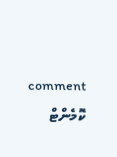comment ކޮމެންޓް